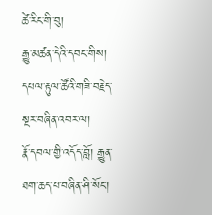ཚེ་རིང་གི་བུ།
རྒྱུ་མཚན་དེའི་དབང་གིས། དཔལ་རྟུལ་ཚོའི་གཟི་བརྗེད་སྔར་བཞིན་འབར་ལ།
རྣོ་དབལ་གྱི་འདོད་བློ། རྒྱུན་ཐག་ཆད་པ་བཞིན་ཤི་སོང་།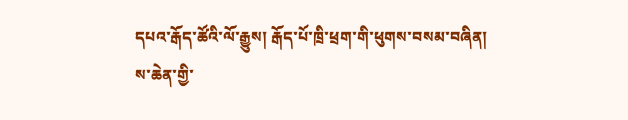དཔའ་རྒོད་ཚོའི་ལོ་རྒྱུས། རྒོད་པོ་ཁྲི་ཕྲག་གི་ཕུགས་བསམ་བཞིན།
ས་ཆེན་གྱི་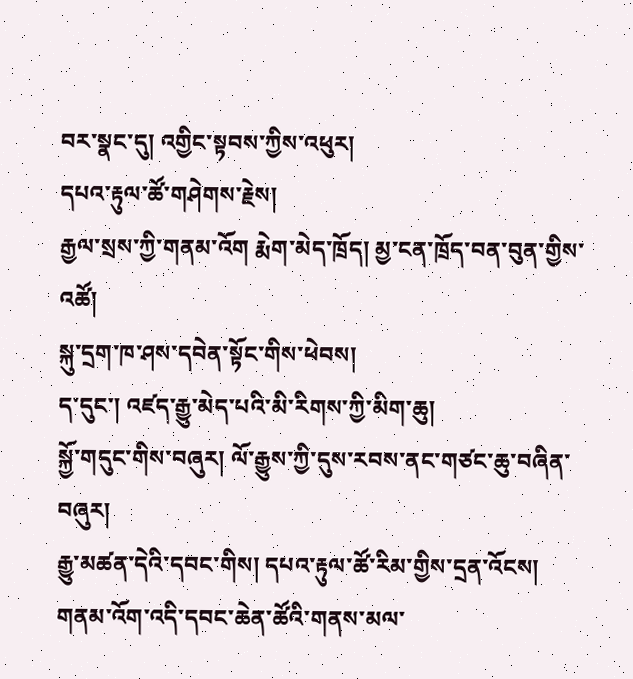བར་སྣང་དུ། འགྱིང་སྟབས་ཀྱིས་འཕུར།
དཔའ་རྟུལ་ཚོ་གཤེགས་རྗེས།
རྒྱལ་སྲས་ཀྱི་གནམ་འོག རྨེག་མེད་ཁྲོད། མྱ་ངན་ཁྲོད་བན་བུན་གྱིས་འཚོ།
སྐུ་དྲག་ཁ་ཤས་དབེན་སྟོང་གིས་ཕེབས།
ད་དུང་། འཛད་རྒྱུ་མེད་པའི་མི་རིགས་ཀྱི་མིག་ཆུ།
སྐྱོ་གདུང་གིས་བཞུར། ལོ་རྒྱུས་ཀྱི་དུས་རབས་ནང་གཙང་ཆུ་བཞིན་བཞུར།
རྒྱུ་མཚན་དེའི་དབང་གིས། དཔའ་རྟུལ་ཚོ་རིམ་གྱིས་དྲན་འོངས།
གནམ་འོག་འདི་དབང་ཆེན་ཚོའི་གནས་མལ་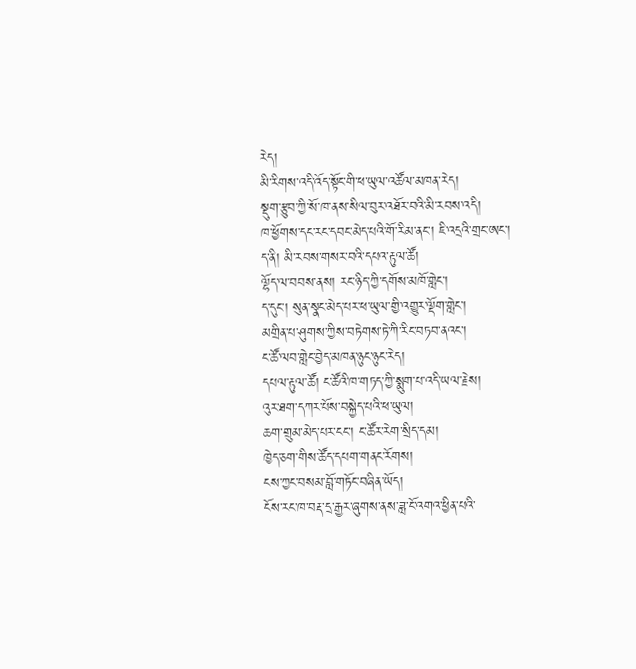རེད།
མི་རིགས་འདི་འོད་སྟོང་གི་ཕ་ཡུལ་འཚོལ་མཁན་རེད།
སྡུག་རྩུབ་ཀྱི་སོ་ཁ་ནས་སིལ་བུར་འཐོར་བའི་མི་རབས་འདི།
ཁ་ཕྱོགས་དང་རང་དབང་མེད་པའི་གོ་རིམ་ནང་། ཇི་འདྲའི་གྲང་ཨང་།
ད་ནི། མི་རབས་གསར་བའི་དཔའ་རྟུལ་ཚོ།
ལྷོད་ལ་བབས་ནས། རང་ཉིད་ཀྱི་དགོས་མཁོ་གླེང་།
ད་དུང་། སུན་སྣང་མེད་པར་ཕ་ཡུལ་གྱི་འགྱུར་ལྡོག་གླེང་།
མགྲིན་པ་ཤུགས་ཀྱིས་བཏེགས་ཏེ་ཀི་རིང་བཏབ་ནའང་།
ང་ཚོ་ལབ་གླེང་བྱེད་མཁན་ཉུང་ཉུང་རེད།
དཔལ་རྟུལ་ཚོ། ང་ཚོའི་ཁ་གཏད་ཀྱི་སྨུག་པ་འདི་ཡལ་རྗེས།
འུར་ཐག་དཀར་པོས་བསྐྱེད་པའི་ཕ་ཡུལ།
ཆག་གྲུམ་མེད་པར་ངང་། ང་ཚོར་རེག་སྲིད་དམ།
ཁྱེད་ཅག་གིས་ཚོད་དཔག་གནང་རོགས།
ངས་ཀྱང་བསམ་བློ་གཏོང་བཞིན་ཡོད།
ངོས་རང་ཁ་བརྡ་དྲ་རྒྱར་ཞུགས་ནས་ཟླ་ངོ་འགའ་ཕྱིན་པའི་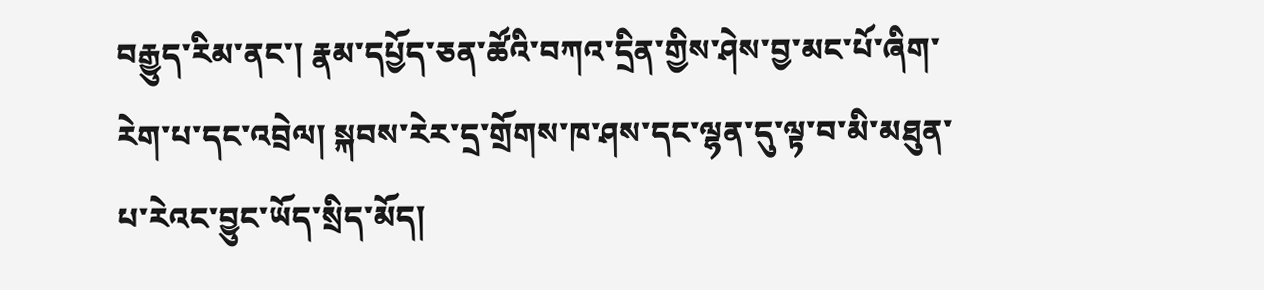བརྒྱུད་རིམ་ནང་། རྣམ་དཔྱོད་ཅན་ཚོའི་བཀའ་དྲིན་གྱིས་ཤེས་བྱ་མང་པོ་ཞིག་རེག་པ་དང་འབྲེལ། སྐབས་རེར་དྲ་གྲོགས་ཁ་ཤས་དང་ལྷན་དུ་ལྟ་བ་མི་མཐུན་པ་རེའང་བྱུང་ཡོད་སྲིད་མོད།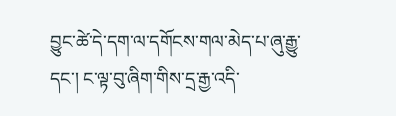བྱུང་ཚེ་དེ་དག་ལ་དགོངས་གལ་མེད་པ་ཞུ་རྒྱུ་དང་། ང་ལྟ་བུ་ཞིག་གིས་དྲ་རྒྱ་འདི་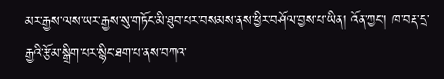མར་རྒྱས་ལས་ཡར་རྒྱས་སུ་གཏོང་མི་ཐུབ་པར་བསམས་ནས་ཕྱིར་བཤོལ་བྱས་པ་ཡིན། འོན་ཀྱང་། ཁ་བརྡ་དྲ་རྒྱའི་རྩོམ་སྒྲིག་པར་སྙིང་ཐག་པ་ནས་བཀའ་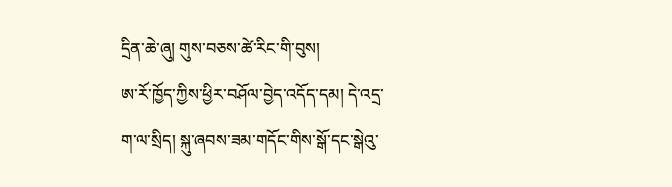དྲིན་ཆེ་ཞུ། གུས་བཅས་ཚེ་རིང་གི་བུས།
ཨ་རོ་ཁྱོད་ཀྱིས་ཕྱིར་བཤོལ་བྱེད་འདོད་དམ། དེ་འདྲ་ག་ལ་སྲིད། སྐུ་ཞབས་ཟམ་གདོང་གིས་སྒོ་དང་སྒེའུ་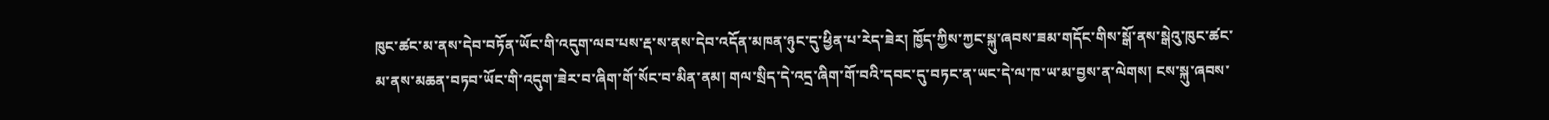ཁུང་ཚང་མ་ནས་དེབ་བཏོན་ཡོང་གི་འདུག་ལབ་པས་རྡ་ས་ནས་དེབ་འདོན་མཁན་ཉུང་དུ་ཕྱིན་པ་རེད་ཟེར། ཁྱོད་ཀྱིས་ཀྱང་སྐུ་ཞབས་ཟམ་གདོང་གིས་སྒོ་ནས་སྒེའུ་ཁུང་ཚང་མ་ནས་མཆན་བཏབ་ཡོང་གི་འདུག་ཟེར་བ་ཞིག་གོ་སོང་བ་མིན་ནམ། གལ་སྲིད་དེ་འདྲ་ཞིག་གོ་བའི་དབང་དུ་བཏང་ན་ཡང་དེ་ལ་ཁ་ཡ་མ་བྱས་ན་ལེགས། ངས་སྐུ་ཞབས་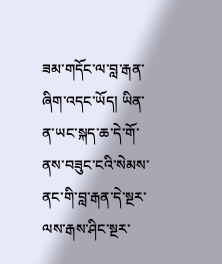ཟམ་གདོང་ལ་བླ་རྒན་ཞིག་འདང་ཡོད། ཡིན་ན་ཡང་སྐད་ཆ་དེ་གོ་ནས་བཟུང་ངའི་སེམས་ནང་གི་བླ་རྒན་དེ་སྔར་ལས་རྒས་ཤིང་སྔར་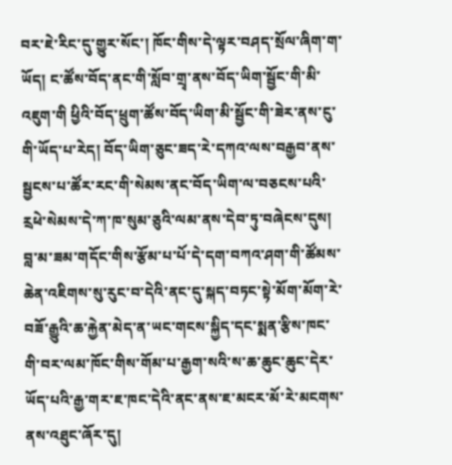བར་ཇེ་རིང་དུ་གྱུར་སོང་། ཁོང་གིས་དེ་ལྟར་བཤད་སྲོལ་ཞིག་ག་ཡོད། ང་ཚོས་བོད་ནང་གི་སློབ་གྲྭ་ནས་བོད་ཡིག་སྦྱོང་གི་མི་འཇུག་གི ཕྱིའི་བོད་ཕྲུག་ཚོས་བོད་ཡིག་མི་སྦྱོང་གི་ཟེར་ནས་ངུ་གི་ཡོད་པ་རེད། བོད་ཡིག་ཅུང་ཟད་རེ་དཀའ་ལས་བརྒྱབ་ནས་སྦྱངས་པ་ཚོར་རང་གི་སེམས་ནང་བོད་ཡིག་ལ་བཅངས་པའི་རྲཕེ་སེམས་དེ་ཀ་ཁ་སུམ་ཅུའི་ལམ་ནས་དེབ་ཏུ་བཞེངས་དུས། བླ་མ་ཟམ་གདོང་གིས་རྩོམ་པ་པོ་དེ་དག་བཀའ་ཤག་གི་ཚོམས་ཆེན་འཇིགས་སུ་རུང་བ་དེའི་ནང་དུ་སྐད་བཏང་སྟེ་མོག་མོག་རེ་བཟོ་རྒྱུའི་ཆ་རྐྱེན་མེད་ན་ཡང་གངས་སྐྱིད་དང་སྨན་རྩིས་ཁང་གི་བར་ལམ་ཁོང་གིས་གོམ་པ་རྒྱག་སའི་ས་ཆ་ཆུང་ཆུང་དེར་ཡོད་པའི་རྒྱ་གར་ཇ་ཁང་དེའི་ནང་ནས་ཇ་མངར་མོ་རེ་མངགས་ནས་འཐུང་ཞོར་དུ།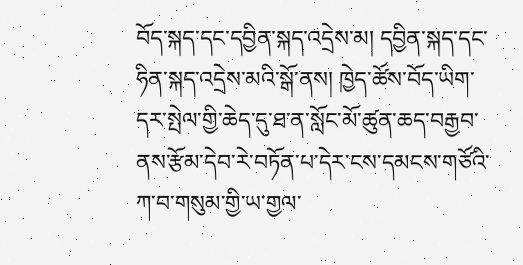བོད་སྐད་དང་དབྱིན་སྐད་འདྲེས་མ། དབྱིན་སྐད་དང་ཧིན་སྐད་འདྲེས་མའི་སྒོ་ནས། ཁྱེད་ཚོས་བོད་ཡིག་དར་སྤེལ་གྱི་ཆེད་དུ་ཐ་ན་སློང་མོ་ཚུན་ཆད་བརྒྱབ་ནས་རྩོམ་དེབ་རེ་བཏོན་པ་དེར་ངས་དམངས་གཙོའི་ཀ་བ་གསུམ་གྱི་ཡ་གྱལ་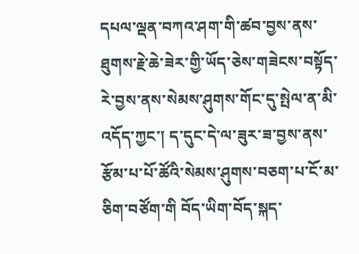དཔལ་ལྡན་བཀའ་ཤག་གི་ཚབ་བྱས་ནས་ཐུགས་རྗེ་ཆེ་ཟེར་གྱི་ཡོད་ཅེས་གཟེངས་བསྟོད་རེ་བྱས་ནས་སེམས་ཤུགས་གོང་དུ་སྤེལ་ན་མི་འདོད་ཀྱང་། ད་དུང་དེ་ལ་ཟུར་ཟ་བྱས་ནས་རྩོམ་པ་པོ་ཚོའི་སེམས་ཤུགས་བཅག་པ་ངོ་མ་ཅིག་བཙོག་གི བོད་ཡིག་བོད་སྐད་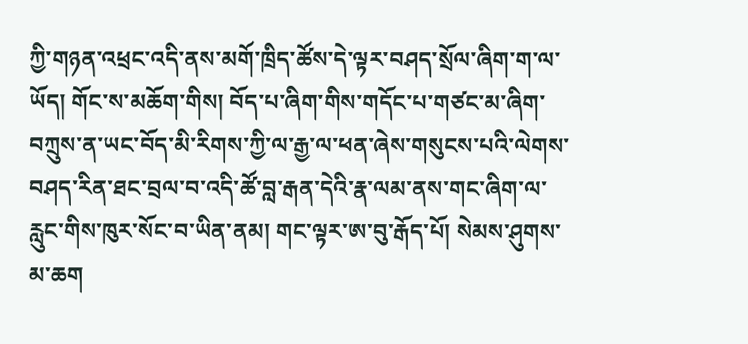ཀྱི་གཉན་འཕྲང་འདི་ནས་མགོ་ཁྲིད་ཚོས་དེ་ལྟར་བཤད་སྲོལ་ཞིག་ག་ལ་ཡོད། གོང་ས་མཆོག་གིས། བོད་པ་ཞིག་གིས་གདོང་པ་གཙང་མ་ཞིག་བཀྲུས་ན་ཡང་བོད་མི་རིགས་ཀྱི་ལ་རྒྱ་ལ་ཕན་ཞེས་གསུངས་པའི་ལེགས་བཤད་རིན་ཐང་བྲལ་བ་འདི་ཚོ་བླ་རྒན་དེའི་རྣ་ལམ་ནས་གང་ཞིག་ལ་རླུང་གིས་ཁུར་སོང་བ་ཡིན་ནམ། གང་ལྟར་ཨ་བུ་རྒོད་པོ། སེམས་ཤུགས་མ་ཆག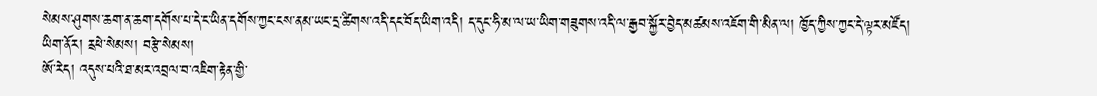སེམས་ཤུགས་ཆག་ན་ཆག་དགོས་པ་དེ་ང་ཡིན་དགོས་ཀྱང་ངས་ནམ་ཡང་དྲ་ཚིགས་འདི་དང་བོད་ཡིག་འདི། ད་དུང་ཧི་མ་ལ་ཡ་ཡིག་གཟུགས་འདི་ལ་རྒྱབ་སྐྱོར་བྱེད་མཚམས་འཇོག་གི་མིན་ལ། ཁྱོད་ཀྱིས་ཀྱང་དེ་ལྟར་མཛོད།
ཡིག་ནོར། རྲཕེ་སེམས། བརྩེ་སེམས།
ཨོ་རེད། འདུས་པའི་ཐ་མར་འབྲལ་བ་འཇིག་རྟེན་གྱི་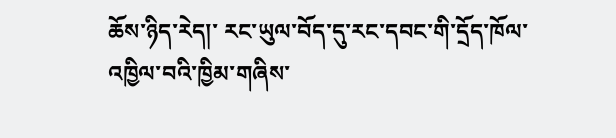ཆོས་ཉིད་རེད།་ རང་ཡུལ་བོད་དུ་རང་དབང་གི་དྲོད་ཁོལ་འཁྱིལ་བའི་ཁྱིམ་གཞིས་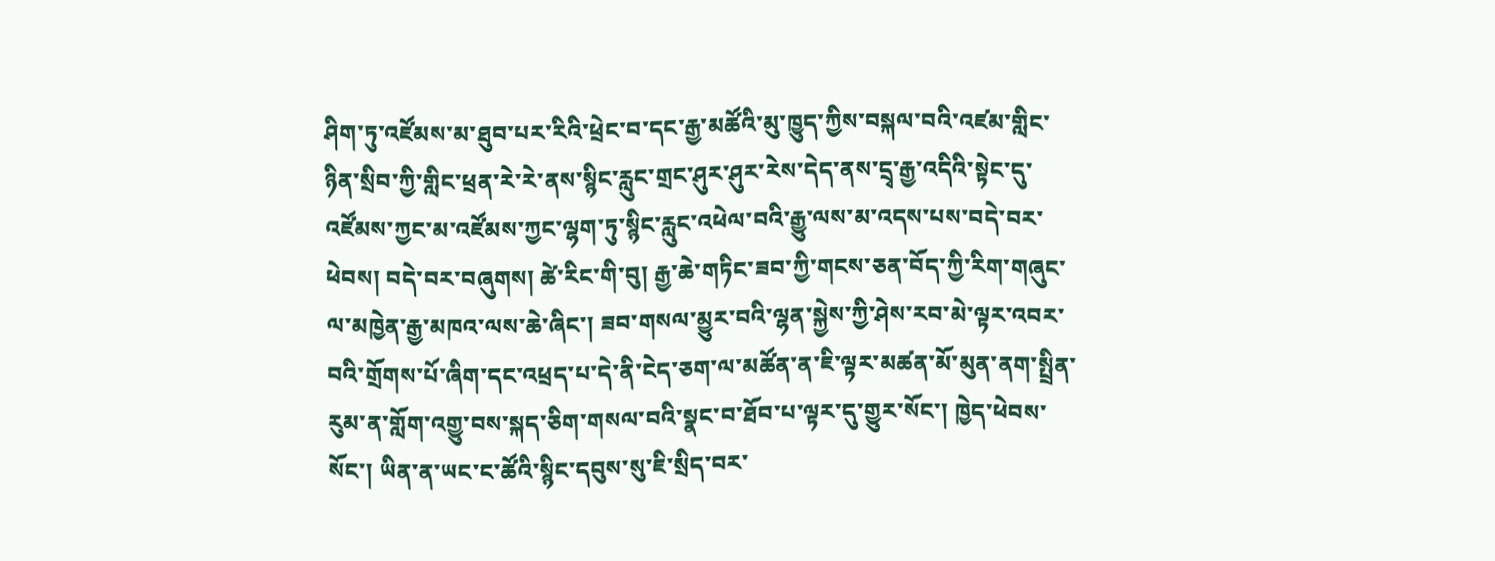ཤིག་ཏུ་འཛོམས་མ་ཐུབ་པར་རིའི་ཕྲེང་བ་དང་རྒྱ་མཚོའི་མུ་ཁྱུད་ཀྱིས་བསྐལ་བའི་འཛམ་གླིང་ཉིན་སྲིབ་ཀྱི་གླིང་ཕྲན་རེ་རེ་ནས་སྙིང་རླུང་གྲང་ཤུར་ཤུར་རེས་དེད་ནས་དྲྭ་རྒྱ་འདིའི་སྟེང་དུ་འཛོམས་ཀྱང་མ་འཛོམས་ཀྱང་ལྷག་ཏུ་སྙིང་རླུང་འཕེལ་བའི་རྒྱུ་ལས་མ་འདས་པས་བདེ་བར་ཕེབས། བདེ་བར་བཞུགས། ཚེ་རིང་གི་བུ། རྒྱ་ཆེ་གཏིང་ཟབ་ཀྱི་གངས་ཅན་བོད་ཀྱི་རིག་གཞུང་ལ་མཁྱེན་རྒྱ་མཁའ་ལས་ཆེ་ཞིང་། ཟབ་གསལ་མྱུར་བའི་ལྷན་སྐྱེས་ཀྱི་ཤེས་རབ་མེ་ལྟར་འབར་བའི་གྲོགས་པོ་ཞིག་དང་འཕྲད་པ་དེ་ནི་ངེད་ཅག་ལ་མཚོན་ན་ཇི་ལྟར་མཚན་མོ་མུན་ནག་སྤྲིན་རུམ་ན་གློག་འགྱུ་བས་སྐད་ཅིག་གསལ་བའི་སྣང་བ་ཐོབ་པ་ལྟར་དུ་གྱུར་སོང་། ཁྱེད་ཕེབས་སོང་། ཡིན་ན་ཡང་ང་ཚོའི་སྙིང་དབུས་སུ་ཇི་སྲིད་བར་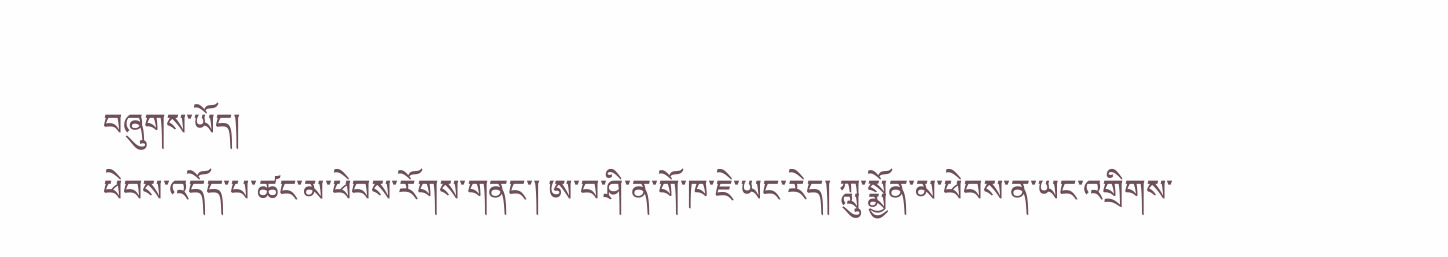བཞུགས་ཡོད།
ཕེབས་འདོད་པ་ཚང་མ་ཕེབས་རོགས་གནང་། ཨ་བ་ཤི་ན་གོ་ཁ་ཇེ་ཡང་རེད། ཀླུ་སྨྱོན་མ་ཕེབས་ན་ཡང་འགྲིགས་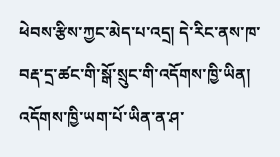ཕེབས་རྩིས་ཀྱང་མེད་པ་འདྲ། དེ་རིང་ནས་ཁ་བརྡ་དྲ་ཚང་གི་སྒོ་སྲུང་གི་འདོགས་ཁྱི་ཡིན། འདོགས་ཁྱི་ཡག་པོ་ཡིན་ན་ཤ་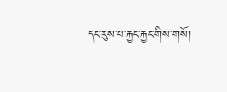དང་རུས་པ་རྐྱང་རྐྱང་གིས་གསོ།